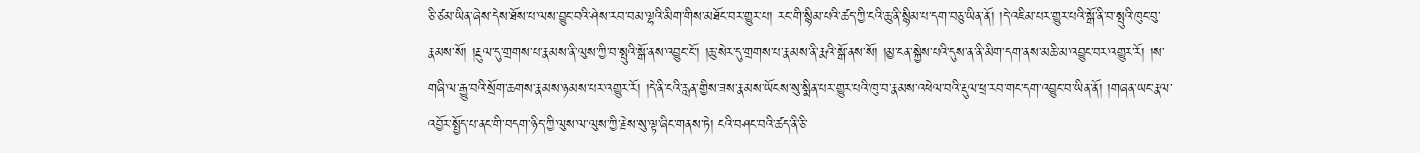ཅི་ཙམ་ཡིན་ཞེས་དེས་ཐོས་པ་ལས་བྱུང་བའི་ཤེས་རབ་བམ་ལྷའི་མིག་གིས་མཐོང་བར་གྱུར་པ། རང་གི་སྙིམ་པའི་ཚད་ཀྱི་ངའི་ཆུ་ནི་སྙིམ་པ་དག་བཅུ་ཡིན་ནོ། །དེ་འཇིམ་པར་གྱུར་པའི་སྒོ་ནི་བ་སྤུའི་ཁུང་བུ་རྣམས་སོ། །རྔུལ་དུ་གྲགས་པ་རྣམས་ནི་ལུས་ཀྱི་བ་སྤུའི་སྒོ་ནས་འབྱུང་ངོ་། །ཆུ་སེར་དུ་གྲགས་པ་རྣམས་ནི་རྨའི་སྒོ་ནས་སོ། །མྱ་ངན་སྐྱེས་པའི་དུས་ན་ནི་མིག་དག་ནས་མཆི་མ་འབྱུང་བར་འགྱུར་རོ། །ས་གཞི་ལ་རྒྱུ་བའི་སྲོག་ཆགས་རྣམས་ཉམས་པར་འགྱུར་རོ། །དེ་ནི་ངའི་རླན་གྱིས་ཟས་རྣམས་ཡོངས་སུ་སྨིན་པར་གྱུར་པའི་ཁུ་བ་རྣམས་འཕེལ་བའི་རྡུལ་ཕྲ་རབ་གང་དག་འབྱུང་བ་ཡིན་ནོ། །གཞན་ཡང་རྣལ་འབྱོར་སྤྱོད་པ་ནང་གི་བདག་ཉིད་ཀྱི་ལུས་ལ་ལུས་ཀྱི་རྗེས་སུ་ལྟ་ཞིང་གནས་ཏེ། ངའི་བཤང་བའི་ཚད་ནི་ཅི་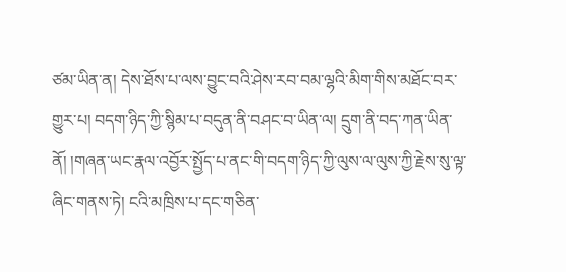ཙམ་ཡིན་ན། དེས་ཐོས་པ་ལས་བྱུང་བའི་ཤེས་རབ་བམ་ལྷའི་མིག་གིས་མཐོང་བར་གྱུར་པ། བདག་ཉིད་ཀྱི་སྙིམ་པ་བདུན་ནི་བཤང་བ་ཡིན་ལ། དྲུག་ནི་བད་ཀན་ཡིན་ནོ། །གཞན་ཡང་རྣལ་འབྱོར་སྤྱོད་པ་ནང་གི་བདག་ཉིད་ཀྱི་ལུས་ལ་ལུས་ཀྱི་རྗེས་སུ་ལྟ་ཞིང་གནས་ཏེ། ངའི་མཁྲིས་པ་དང་གཅིན་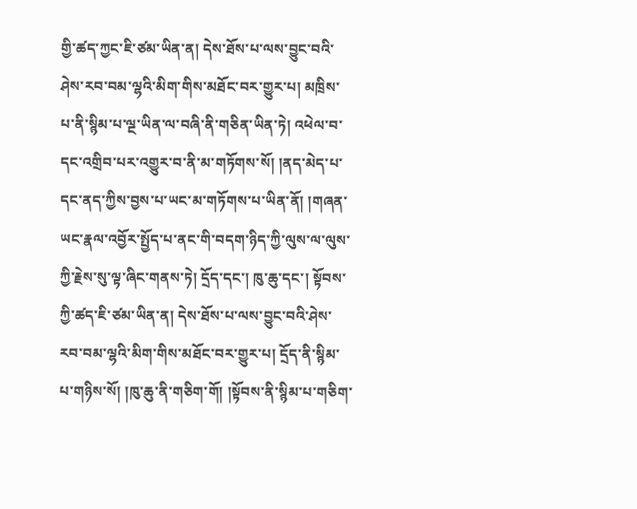གྱི་ཚད་ཀྱང་ཇི་ཙམ་ཡིན་ན། དེས་ཐོས་པ་ལས་བྱུང་བའི་ཤེས་རབ་བམ་ལྷའི་མིག་གིས་མཐོང་བར་གྱུར་པ། མཁྲིས་པ་ནི་སྙིམ་པ་ལྔ་ཡིན་ལ་བཞི་ནི་གཅིན་ཡིན་ཏེ། འཕེལ་བ་དང་འགྲིབ་པར་འགྱུར་བ་ནི་མ་གཏོགས་སོ། །ནད་མེད་པ་དང་ནད་ཀྱིས་བྱས་པ་ཡང་མ་གཏོགས་པ་ཡིན་ནོ། །གཞན་ཡང་རྣལ་འབྱོར་སྤྱོད་པ་ནང་གི་བདག་ཉིད་ཀྱི་ལུས་ལ་ལུས་ཀྱི་རྗེས་སུ་ལྟ་ཞིང་གནས་ཏེ། དྲོད་དང་། ཁུ་ཆུ་དང་། སྟོབས་ཀྱི་ཚད་ཇི་ཙམ་ཡིན་ན། དེས་ཐོས་པ་ལས་བྱུང་བའི་ཤེས་རབ་བམ་ལྷའི་མིག་གིས་མཐོང་བར་གྱུར་པ། དྲོད་ནི་སྙིམ་པ་གཉིས་སོ། །ཁུ་ཆུ་ནི་གཅིག་གོ། །སྟོབས་ནི་སྙིམ་པ་གཅིག་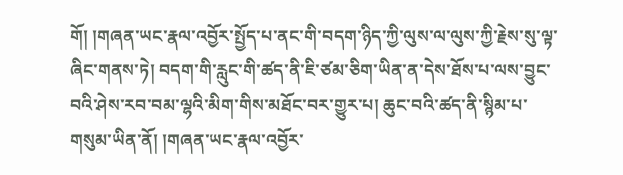གོ། །གཞན་ཡང་རྣལ་འབྱོར་སྤྱོད་པ་ནང་གི་བདག་ཉིད་ཀྱི་ལུས་ལ་ལུས་ཀྱི་རྗེས་སུ་ལྟ་ཞིང་གནས་ཏེ། བདག་གི་རླུང་གི་ཚད་ནི་ཇི་ཙམ་ཅིག་ཡིན་ན་དེས་ཐོས་པ་ལས་བྱུང་བའི་ཤེས་རབ་བམ་ལྷའི་མིག་གིས་མཐོང་བར་གྱུར་པ། ཆུང་བའི་ཚད་ནི་སྙིམ་པ་གསུམ་ཡིན་ནོ། །གཞན་ཡང་རྣལ་འབྱོར་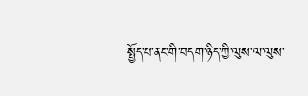སྤྱོད་པ་ནང་གི་བདག་ཉིད་ཀྱི་ལུས་ལ་ལུས་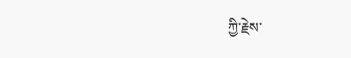ཀྱི་རྗེས་